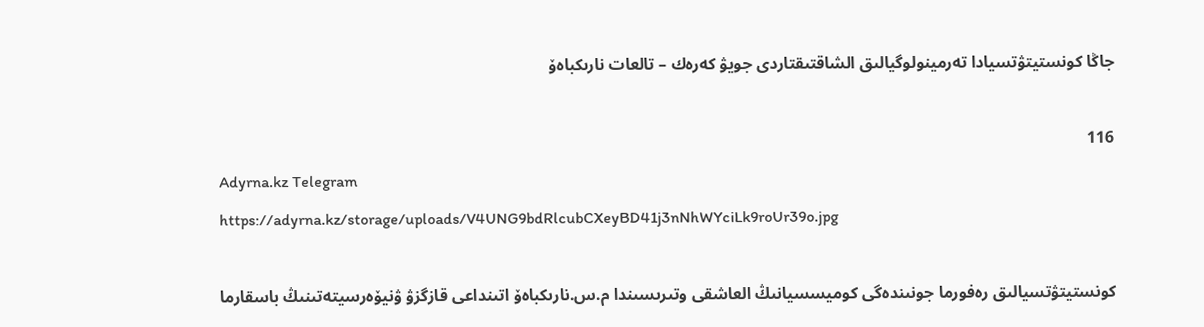جاڭا كونستيتۋتسيادا تەرمينولوگيالىق الشاقتىقتاردى جويۋ كەرەك – تالعات نارىكباەۆ

116
Adyrna.kz Telegram
https://adyrna.kz/storage/uploads/V4UNG9bdRlcubCXeyBD41j3nNhWYciLk9roUr39o.jpg

كونستيتۋتسيالىق رەفورما جونىندەگى كوميسسيانىڭ العاشقى وتىرىسىندا م.س.نارىكباەۆ اتىنداعى قازگزۋ ۋنيۆەرسيتەتىنىڭ باسقارما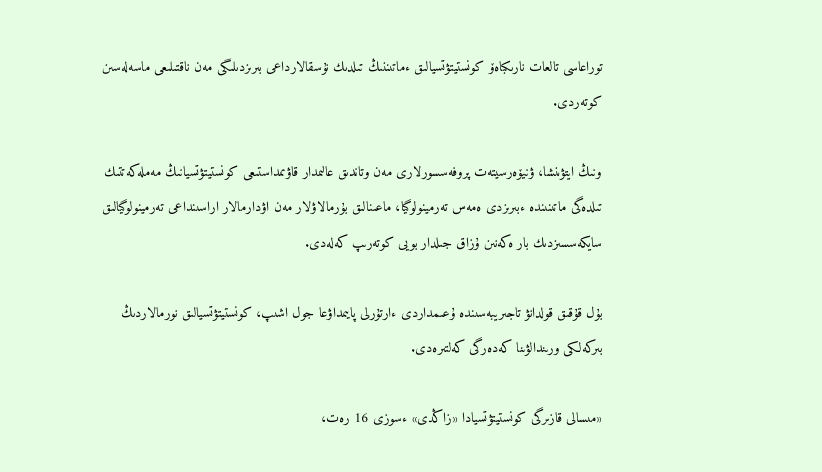توراعاسى تالعات نارىكباەۆ كونستيتۋتسيالىق ءماتىننىڭ تىلدىك نۇسقالارداعى بىرىزدىلىگى مەن ناقتىلىعى ماسەلەسىن كوتەردى.

ونىڭ ايتۋىنشا، ۋنيۆەرسيتەت پروفەسسورلارى مەن وتاندىق عالىمدار قاۋىمداستىعى كونستيتۋتسيانىڭ مەملەكەتتىك تىلدەگى ماتىنىندە ءبىرىزدى ەمەس تەرمينولوگيا، ماعىنالىق بۇرمالاۋلار مەن اۋدارمالار اراسىنداعى تەرمينولوگيالىق سايكەسسىزدىك بار ەكەنىن ۇزاق جىلدار بويى كوتەرىپ كەلەدى.

بۇل قۇقىق قولدانۋ تاجىريبەسىندە ۇعىمداردى ءارتۇرلى پايىمداۋعا جول اشىپ، كونستيتۋتسيالىق نورمالاردىڭ بىركەلكى ورىندالۋىنا كەدەرگى كەلتىرەدى.

«مىسالى قازىرگى كونستيتۋتسيادا «زاڭدى» ءسوزى 16 رەت،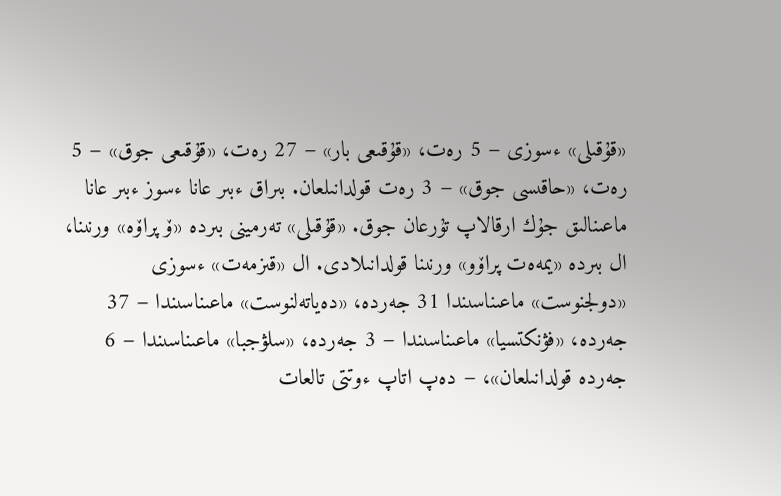«قۇقىلى» ءسوزى − 5 رەت، «قۇقىعى بار» − 27 رەت، «قۇقىعى جوق» − 5 رەت، «حاقىسى جوق» − 3 رەت قولدانىلعان. بىراق ءبىر عانا ءسوز ءبىر عانا ماعىنالىق جۇك ارقالاپ تۇرعان جوق. «قۇقىلى» تەرمينى بىردە «ۆ پراۆە» ورنىنا، ال بىردە «يمەەت پراۆو» ورنىنا قولدانىلادى. ال «قىزمەت» ءسوزى «دولجنوست» ماعىناسىندا 31 جەردە، «دەياتەلنوست» ماعىناسىندا − 37 جەردە، «فۋنكتسيا» ماعىناسىندا − 3 جەردە، «سلۋجبا» ماعىناسىندا − 6 جەردە قولدانىلعان»، − دەپ اتاپ ءوتتى تالعات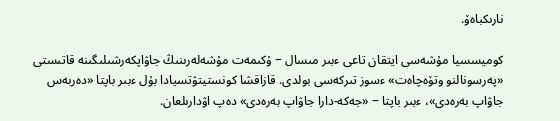نارىكباەۆ.

كوميسسيا مۇشەسى ايتقان تاعى ءبىر مىسال − ۇكىمەت مۇشەلەرىنىڭ جاۋاپكەرشىلىگىنە قاتىستى «پەرسونالنو وتۆەچاەت» ءسوز تىركەسى بولدى. قازاقشا كونستيتۋتسيادا بۇل ءبىر باپتا «دەربەس جاۋاپ بەرەدى»، ءبىر باپتا − «جەكە-دارا جاۋاپ بەرەدى» دەپ اۋدارىلعان.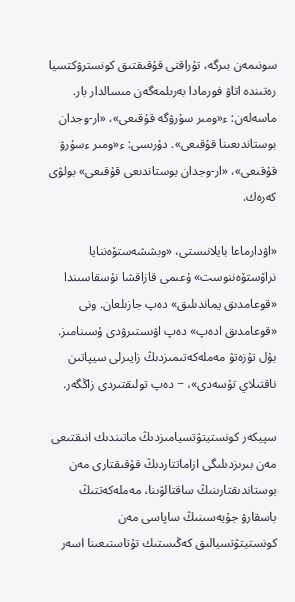سونىمەن بىرگە، تۇراقتى قۇقىقتىق كونسترۋكتسيا رەتىندە اتاۋ فورمادا بەرىلمەگەن مىسالدار بار. ماسەلەن: ء«ومىر سۇرۋگە قۇقىعى»، «ار-وجدان بوستاندىعىنا قۇقىعى». دۇرىسى: ء«ومىر ءسۇرۋ قۇقىعى»، «ار-وجدان بوستاندىعى قۇقىعى» بولۋى كەرەك.

«اۋدارماعا بايلانىستى، «وبششەستۆەننايا نراۆستۆەننوست» ۇعىمى قازاقشا نۇسقاسىندا «قوعامدىق يماندىلىق» دەپ جازىلعان. ونى «قوعامدىق ادەپ» دەپ اۋىستىرۋدى ۇسىنامىز. بۇل تۇزەتۋ مەملەكەتىمىزدىڭ زايىرلى سيپاتىن ناقتىلاي تۇسەدى»، − دەپ تولىقتىردى زاڭگەر.

سپيكەر كونستيتۋتسيامىزدىڭ ماتىندىك انىقتىعى مەن بىرىزدىلىگى ازاماتتاردىڭ قۇقىقتارى مەن بوستاندىقتارىنىڭ ساقتالۋىنا، مەملەكەتتىڭ باسقارۋ جۇيەسىنىڭ ساپاسى مەن كونستيتۋتسيالىق كەڭىستىك تۇتاستىعىنا اسەر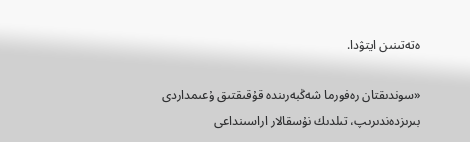ەتەتىنىن ايتۋدا.

«سوندىقتان رەفورما شەڭبەرىندە قۇقىقتىق ۇعىمداردى بىرىزدەندىرىپ، تىلدىك نۇسقالار اراسىنداعى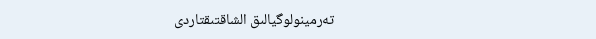تەرمينولوگيالىق الشاقتىقتاردى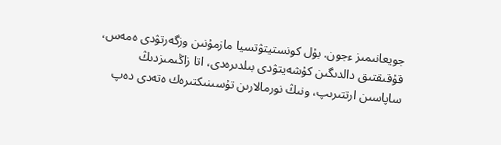جويعانىمىز ءجون. بۇل كونستيتۋتسيا مازمۇنىن وزگەرتۋدى ەمەس، قۇقىقتىق دالدىگىن كۇشەيتۋدى بىلدىرەدى، اتا زاڭىمىزدىڭ ساپاسىن ارتتىرىپ، ونىڭ نورمالارىن تۇسىنىكتىرەك ەتەدى دەپ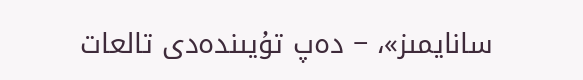سانايمىز»، − دەپ تۇيىندەدى تالعات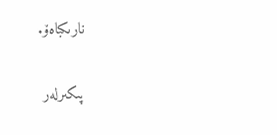نارىكباەۆ.

پىكىرلەر